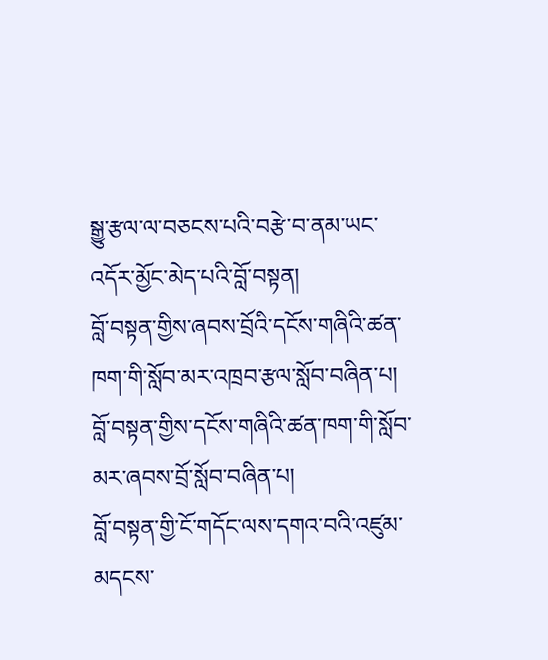སྒྱུ་རྩལ་ལ་བཅངས་པའི་བརྩེ་བ་ནམ་ཡང་འདོར་མྱོང་མེད་པའི་བློ་བསྟན།
བློ་བསྟན་གྱིས་ཞབས་བྲོའི་དངོས་གཞིའི་ཚན་ཁག་གི་སློབ་མར་འཁྲབ་རྩལ་སློབ་བཞིན་པ།
བློ་བསྟན་གྱིས་དངོས་གཞིའི་ཚན་ཁག་གི་སློབ་མར་ཞབས་བྲོ་སློབ་བཞིན་པ།
བློ་བསྟན་གྱི་ངོ་གདོང་ལས་དགའ་བའི་འཛུམ་མདངས་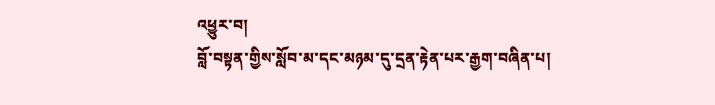འཕྱུར་བ།
བློ་བསྟན་གྱིས་སློབ་མ་དང་མཉམ་དུ་དྲན་རྟེན་པར་རྒྱག་བཞིན་པ།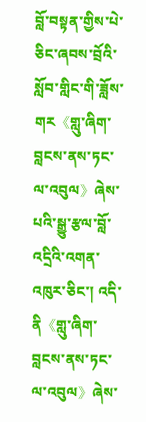བློ་བསྟན་གྱིས་པེ་ཅིང་ཞབས་བྲོའི་སློབ་གླིང་གི་ཟློས་གར《གླུ་ཞིག་བླངས་ནས་ཏང་ལ་འབུལ》ཞེས་པའི་སྒྱུ་རྩལ་བློ་འདྲིའི་འགན་འཁུར་ཅིང་། འདི་ནི《གླུ་ཞིག་བླངས་ནས་ཏང་ལ་འབུལ》ཞེས་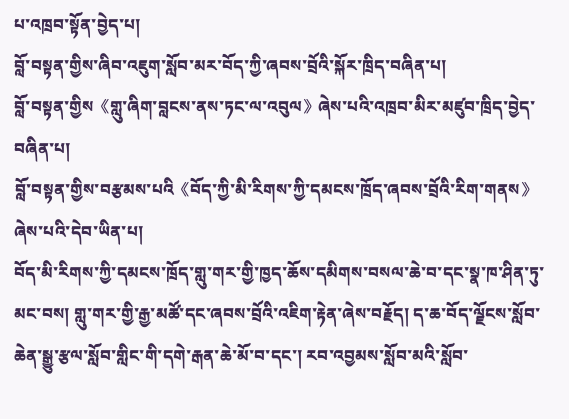པ་འཁྲབ་སྟོན་བྱེད་པ།
བློ་བསྟན་གྱིས་ཞིབ་འཇུག་སློབ་མར་བོད་ཀྱི་ཞབས་བྲོའི་སྐོར་ཁྲིད་བཞིན་པ།
བློ་བསྟན་གྱིས《གླུ་ཞིག་བླངས་ནས་ཏང་ལ་འབུལ》ཞེས་པའི་འཁྲབ་མིར་མཛུབ་ཁྲིད་བྱེད་བཞིན་པ།
བློ་བསྟན་གྱིས་བརྩམས་པའི《བོད་ཀྱི་མི་རིགས་ཀྱི་དམངས་ཁྲོད་ཞབས་བྲོའི་རིག་གནས》ཞེས་པའི་དེབ་ཡིན་པ།
བོད་མི་རིགས་ཀྱི་དམངས་ཁྲོད་གླུ་གར་གྱི་ཁྱད་ཆོས་དམིགས་བསལ་ཆེ་བ་དང་སྣ་ཁ་ཤིན་ཏུ་མང་བས། གླུ་གར་གྱི་རྒྱ་མཚོ་དང་ཞབས་བྲོའི་འཇིག་རྟེན་ཞེས་བརྗོད། ད་ཆ་བོད་ལྗོངས་སློབ་ཆེན་སྒྱུ་རྩལ་སློབ་གླིང་གི་དགེ་རྒན་ཆེ་མོ་བ་དང་། རབ་འབྱམས་སློབ་མའི་སློབ་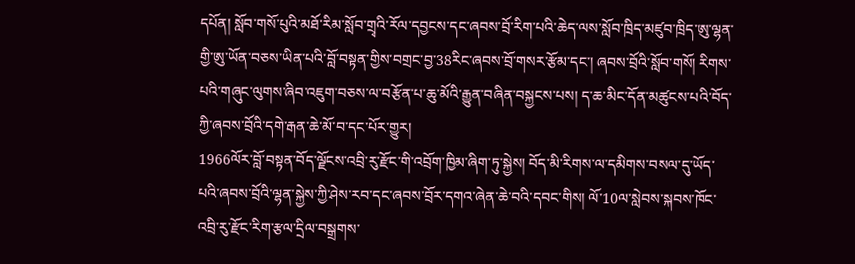དཔོན། སློབ་གསོ་པུའི་མཐོ་རིམ་སློབ་གྲྭའི་རོལ་དབྱངས་དང་ཞབས་བྲོ་རིག་པའི་ཆེད་ལས་སློབ་ཁྲིད་མཛུབ་ཁྲིད་ཨུ་ལྷན་གྱི་ཨུ་ཡོན་བཅས་ཡིན་པའི་བློ་བསྟན་གྱིས་བགྲང་བྱ་38རིང་ཞབས་བྲོ་གསར་རྩོམ་དང་། ཞབས་བྲོའི་སློབ་གསོ། རིགས་པའི་གཞུང་ལུགས་ཞིབ་འཇུག་བཅས་ལ་བརྩོན་པ་ཆུ་མོའི་རྒྱུན་བཞིན་བསྐྱངས་པས། ད་ཆ་མིང་དོན་མཚུངས་པའི་བོད་ཀྱི་ཞབས་བྲོའི་དགེ་རྒན་ཆེ་མོ་བ་དང་པོར་གྱུར།
1966ལོར་བློ་བསྟན་བོད་ལྗོངས་འབྲི་རུ་རྫོང་གི་འབྲོག་ཁྱིམ་ཞིག་ཏུ་སྐྱེས། བོད་མི་རིགས་ལ་དམིགས་བསལ་དུ་ཡོད་པའི་ཞབས་བྲོའི་ལྷན་སྐྱེས་ཀྱི་ཤེས་རབ་དང་ཞབས་བྲོར་དགའ་ཞེན་ཆེ་བའི་དབང་གིས། ལོ་10ལ་སླེབས་སྐབས་ཁོང་འབྲི་རུ་རྫོང་རིག་རྩལ་དྲིལ་བསྒྲགས་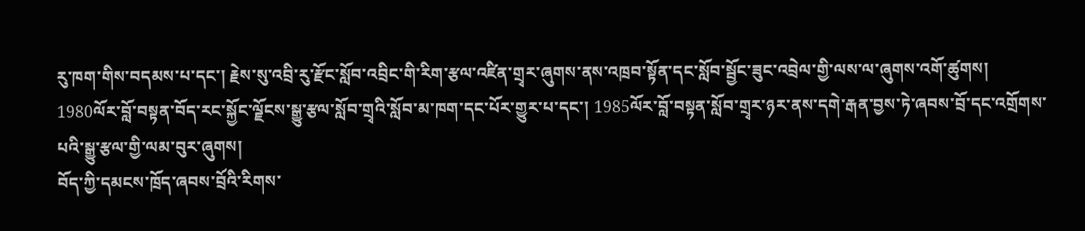རུ་ཁག་གིས་བདམས་པ་དང་། རྗེས་སུ་འབྲི་རུ་རྫོང་སློབ་འབྲིང་གི་རིག་རྩལ་འཛིན་གྲྭར་ཞུགས་ནས་འཁྲབ་སྟོན་དང་སློབ་སྦྱོང་ཟུང་འབྲེལ་གྱི་ལས་ལ་ཞུགས་འགོ་ཚུགས།
1980ལོར་བློ་བསྟན་བོད་རང་སྐྱོང་ལྗོངས་སྒྱུ་རྩལ་སློབ་གྲྭའི་སློབ་མ་ཁག་དང་པོར་གྱུར་པ་དང་། 1985ལོར་བློ་བསྟན་སློབ་གྲྭར་ཉར་ནས་དགེ་རྒན་བྱས་ཏེ་ཞབས་བྲོ་དང་འགྲོགས་པའི་སྒྱུ་རྩལ་གྱི་ལམ་བུར་ཞུགས།
བོད་ཀྱི་དམངས་ཁྲོད་ཞབས་བྲོའི་རིགས་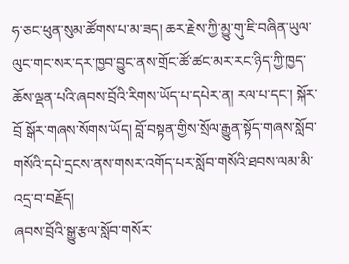ཧ་ཅང་ཕུན་སུམ་ཚོགས་པ་མ་ཟད། ཆར་རྗེས་ཀྱི་མྱུ་གུ་ཇི་བཞིན་ཡུལ་ལུང་གང་སར་དར་ཁྱབ་བྱུང་ནས་གྲོང་ཚོ་ཚང་མར་རང་ཉིད་ཀྱི་ཁྱད་ཆོས་ལྡན་པའི་ཞབས་བྲོའི་རིགས་ཡོད་པ་དཔེར་ན། རལ་པ་དང་། སྐོར་བྲོ སྒོར་གཞས་སོགས་ཡོད། བློ་བསྟན་གྱིས་སྲོལ་རྒྱུན་སྟོད་གཞས་སློབ་གསོའི་དཔེ་དྲངས་ནས་གསར་འགོད་པར་སློབ་གསོའི་ཐབས་ལམ་མི་འདྲ་བ་བརྗོད།
ཞབས་བྲོའི་སྒྱུ་རྩལ་སློབ་གསོར་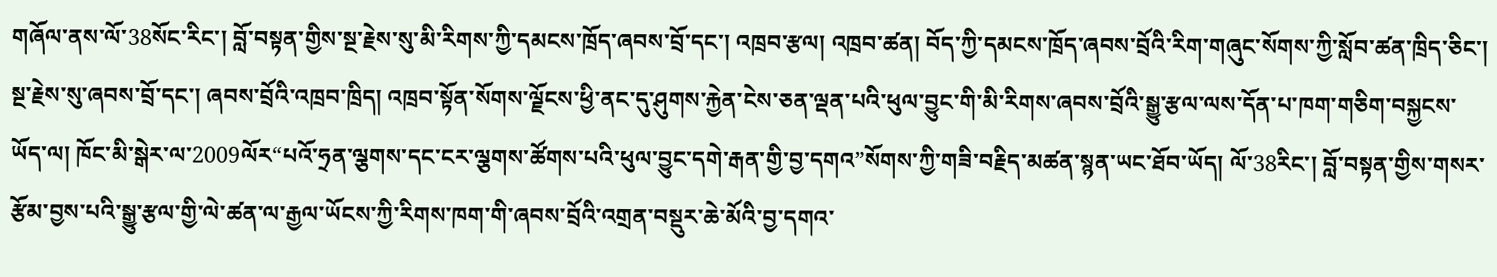གཞོལ་ནས་ལོ་38སོང་རིང་། བློ་བསྟན་གྱིས་སྔ་རྗེས་སུ་མི་རིགས་ཀྱི་དམངས་ཁྲོད་ཞབས་བྲོ་དང་། འཁྲབ་རྩལ། འཁྲབ་ཚན། བོད་ཀྱི་དམངས་ཁྲོད་ཞབས་བྲོའི་རིག་གཞུང་སོགས་ཀྱི་སློབ་ཚན་ཁྲིད་ཅིང་། སྔ་རྗེས་སུ་ཞབས་བྲོ་དང་། ཞབས་བྲོའི་འཁྲབ་ཁྲིད། འཁྲབ་སྟོན་སོགས་ལྗོངས་ཕྱི་ནང་དུ་ཤུགས་རྐྱེན་ངེས་ཅན་ལྡན་པའི་ཕུལ་བྱུང་གི་མི་རིགས་ཞབས་བྲོའི་སྒྱུ་རྩལ་ལས་དོན་པ་ཁག་གཅིག་བསྐྱངས་ཡོད་ལ། ཁོང་མི་སྒེར་ལ་2009ལོར“པའོ་ཧྲན་ལྕགས་དང་ངར་ལྕགས་ཚོགས་པའི་ཕུལ་བྱུང་དགེ་རྒན་གྱི་བྱ་དགའ”སོགས་ཀྱི་གཟི་བརྗིད་མཚན་སྙན་ཡང་ཐོབ་ཡོད། ལོ་38རིང་། བློ་བསྟན་གྱིས་གསར་རྩོམ་བྱས་པའི་སྒྱུ་རྩལ་གྱི་ལེ་ཚན་ལ་རྒྱལ་ཡོངས་ཀྱི་རིགས་ཁག་གི་ཞབས་བྲོའི་འགྲན་བསྡུར་ཆེ་མོའི་བྱ་དགའ་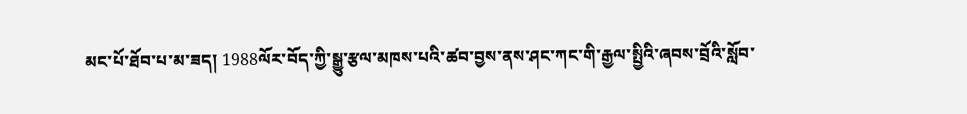མང་པོ་ཐོབ་པ་མ་ཟད། 1988ལོར་བོད་ཀྱི་སྒྱུ་རྩལ་མཁས་པའི་ཚབ་བྱས་ནས་ཤང་ཀང་གི་རྒྱལ་སྤྱིའི་ཞབས་བྲོའི་སློབ་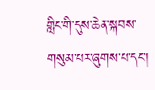གླིང་གི་དུས་ཆེན་སྐབས་གསུམ་པར་ཞུགས་པ་དང་།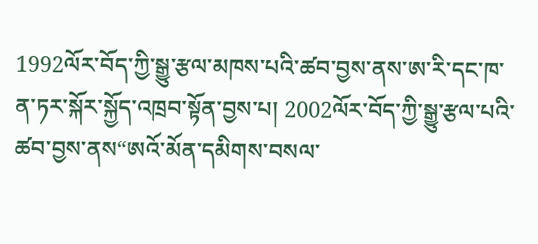1992ལོར་བོད་ཀྱི་སྒྱུ་རྩལ་མཁས་པའི་ཚབ་བྱས་ནས་ཨ་རི་དང་ཁ་ན་ཏར་སྐོར་སྐྱོད་འཁྲབ་སྟོན་བྱས་པ། 2002ལོར་བོད་ཀྱི་སྒྱུ་རྩལ་པའི་ཚབ་བྱས་ནས“ཨའོ་མོན་དམིགས་བསལ་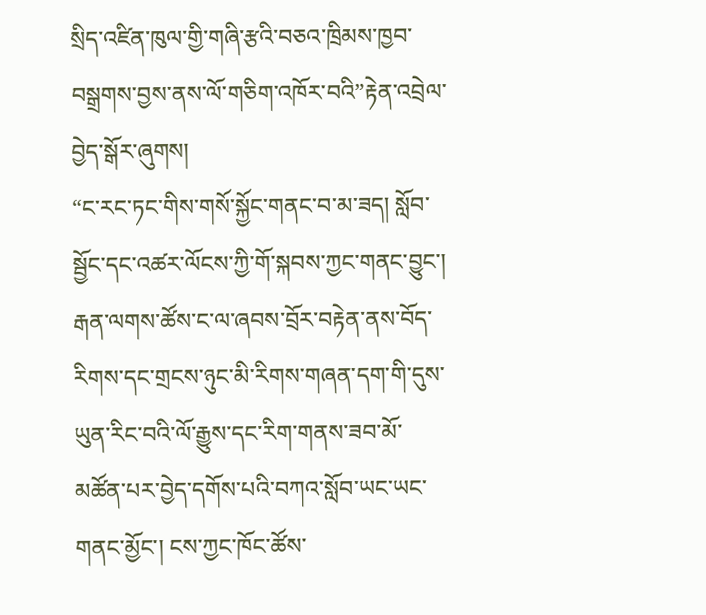སྲིད་འཛིན་ཁུལ་གྱི་གཞི་རྩའི་བཅའ་ཁྲིམས་ཁྱབ་བསྒྲགས་བྱས་ནས་ལོ་གཅིག་འཁོར་བའི”རྟེན་འབྲེལ་བྱེད་སྒོར་ཞུགས།
“ང་རང་ཏང་གིས་གསོ་སྐྱོང་གནང་བ་མ་ཟད། སློབ་སྦྱོང་དང་འཚར་ལོངས་ཀྱི་གོ་སྐབས་ཀྱང་གནང་བྱུང་། རྒན་ལགས་ཚོས་ང་ལ་ཞབས་བྲོར་བརྟེན་ནས་བོད་རིགས་དང་གྲངས་ཉུང་མི་རིགས་གཞན་དག་གི་དུས་ཡུན་རིང་བའི་ལོ་རྒྱུས་དང་རིག་གནས་ཟབ་མོ་མཚོན་པར་བྱེད་དགོས་པའི་བཀའ་སློབ་ཡང་ཡང་གནང་མྱོང་། ངས་ཀྱང་ཁོང་ཚོས་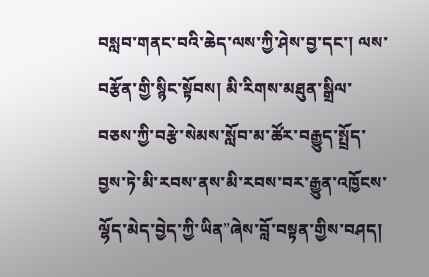བསླབ་གནང་བའི་ཆེད་ལས་ཀྱི་ཤེས་བྱ་དང་། ལས་བརྩོན་གྱི་སྙིང་སྟོབས། མི་རིགས་མཐུན་སྒྲིལ་བཅས་ཀྱི་བརྩེ་སེམས་སློབ་མ་ཚོར་བརྒྱུད་སྤྲོད་བྱས་ཏེ་མི་རབས་ནས་མི་རབས་བར་རྒྱུན་འཁྱོངས་ལྷོད་མེད་བྱེད་ཀྱི་ཡིན”ཞེས་བློ་བསྟན་གྱིས་བཤད།